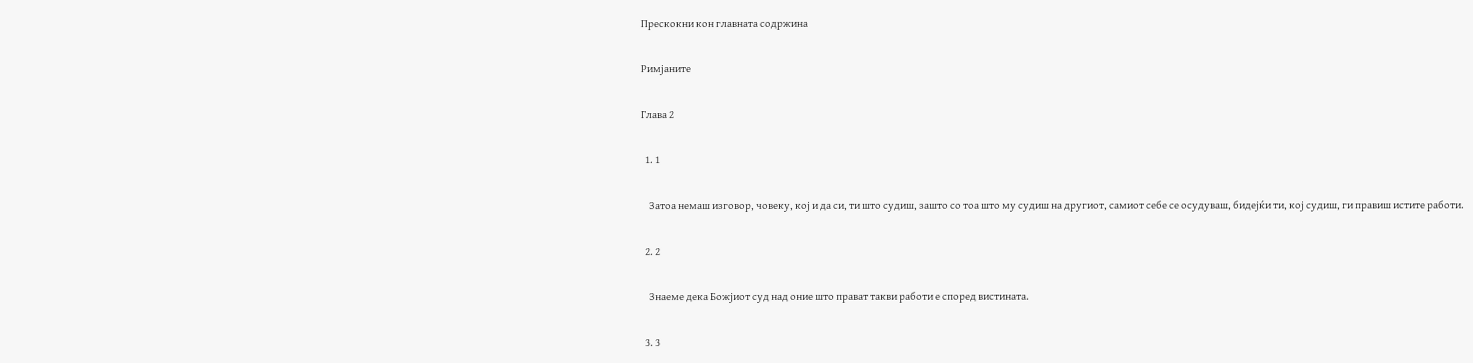Прескокни кон главната содржина

Римјаните

Глава 2

  1. 1

    Затоа немаш изговор, човеку, кој и да си, ти што судиш, зашто со тоа што му судиш на другиот, самиот себе се осудуваш, бидејќи ти, кој судиш, ги правиш истите работи.

  2. 2

    Знаеме дека Божјиот суд над оние што прават такви работи е според вистината.

  3. 3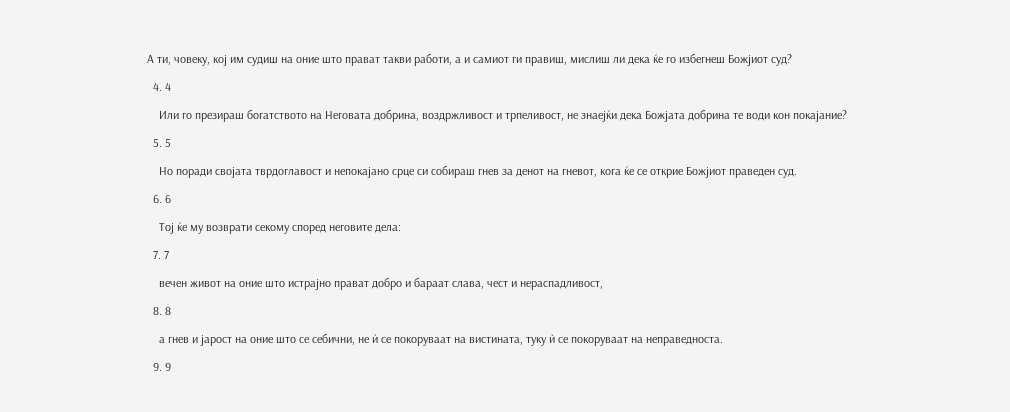А ти, човеку, кој им судиш на оние што прават такви работи, а и самиот ги правиш, мислиш ли дека ќе го избегнеш Божјиот суд?

  4. 4

    Или го презираш богатството на Неговата добрина, воздржливост и трпеливост, не знаејќи дека Божјата добрина те води кон покајание?

  5. 5

    Но поради својата тврдоглавост и непокајано срце си собираш гнев за денот на гневот, кога ќе се открие Божјиот праведен суд.

  6. 6

    Тој ќе му возврати секому според неговите дела:

  7. 7

    вечен живот на оние што истрајно прават добро и бараат слава, чест и нераспадливост,

  8. 8

    а гнев и јарост на оние што се себични, не ѝ се покоруваат на вистината, туку ѝ се покоруваат на неправедноста.

  9. 9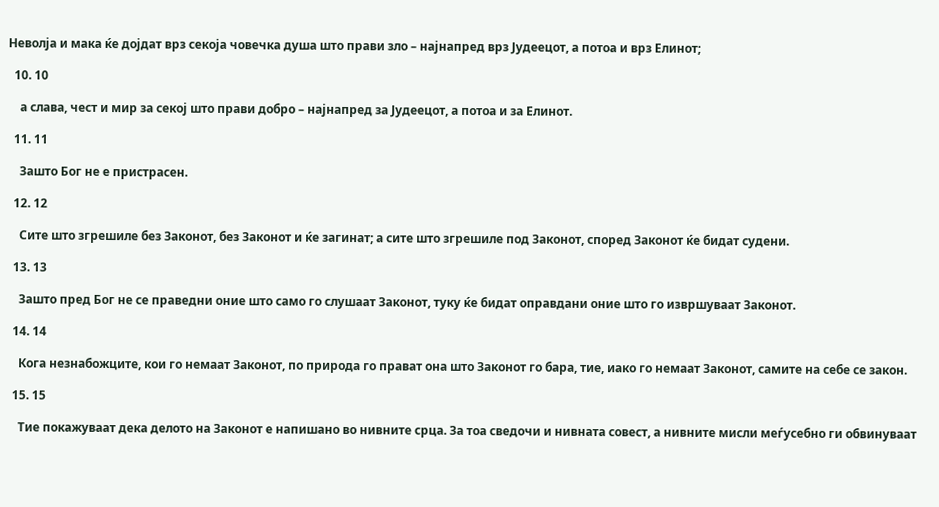Неволја и мака ќе дојдат врз секоја човечка душа што прави зло – најнапред врз Јудеецот, а потоа и врз Елинот;

  10. 10

    а слава, чест и мир за секој што прави добро – најнапред за Јудеецот, а потоа и за Елинот.

  11. 11

    Зашто Бог не е пристрасен.

  12. 12

    Сите што згрешиле без Законот, без Законот и ќе загинат; а сите што згрешиле под Законот, според Законот ќе бидат судени.

  13. 13

    Зашто пред Бог не се праведни оние што само го слушаат Законот, туку ќе бидат оправдани оние што го извршуваат Законот.

  14. 14

    Кога незнабожците, кои го немаат Законот, по природа го прават она што Законот го бара, тие, иако го немаат Законот, самите на себе се закон.

  15. 15

    Тие покажуваат дека делото на Законот е напишано во нивните срца. За тоа сведочи и нивната совест, а нивните мисли меѓусебно ги обвинуваат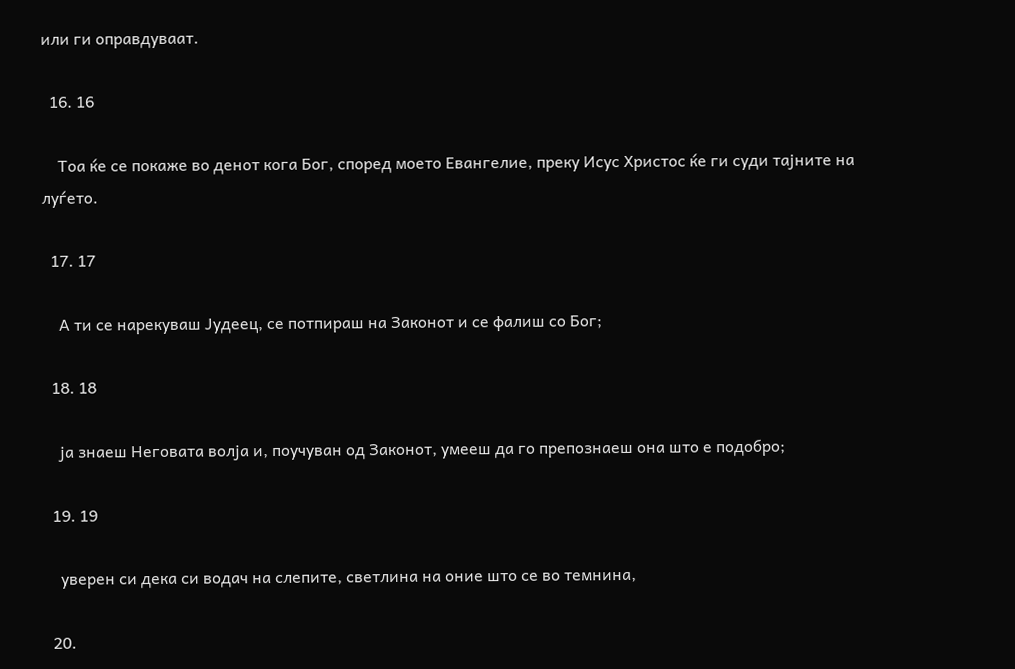или ги оправдуваат.

  16. 16

    Тоа ќе се покаже во денот кога Бог, според моето Евангелие, преку Исус Христос ќе ги суди тајните на луѓето.

  17. 17

    А ти се нарекуваш Јудеец, се потпираш на Законот и се фалиш со Бог;

  18. 18

    ја знаеш Неговата волја и, поучуван од Законот, умееш да го препознаеш она што е подобро;

  19. 19

    уверен си дека си водач на слепите, светлина на оние што се во темнина,

  20.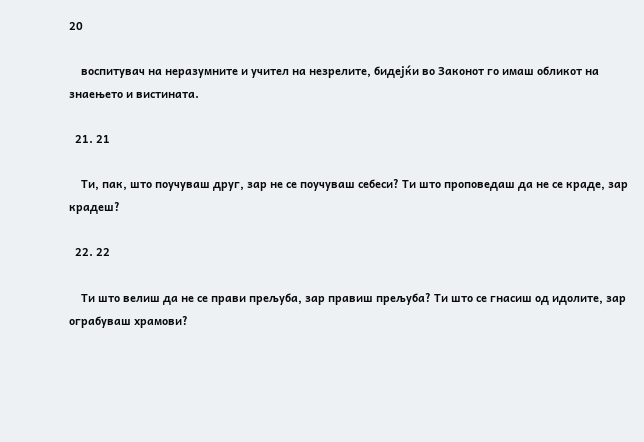20

    воспитувач на неразумните и учител на незрелите, бидејќи во Законот го имаш обликот на знаењето и вистината.

  21. 21

    Ти, пак, што поучуваш друг, зар не се поучуваш себеси? Ти што проповедаш да не се краде, зар крадеш?

  22. 22

    Ти што велиш да не се прави прељуба, зар правиш прељуба? Ти што се гнасиш од идолите, зар ограбуваш храмови?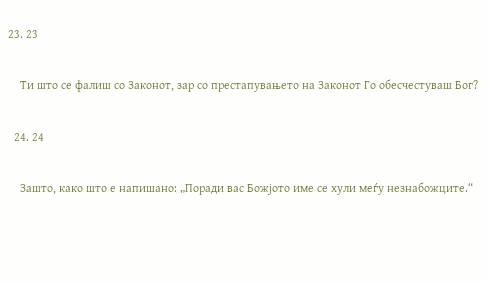23. 23

    Ти што се фалиш со Законот, зар со престапувањето на Законот Го обесчестуваш Бог?

  24. 24

    Зашто, како што е напишано: „Поради вас Божјото име се хули меѓу незнабожците.“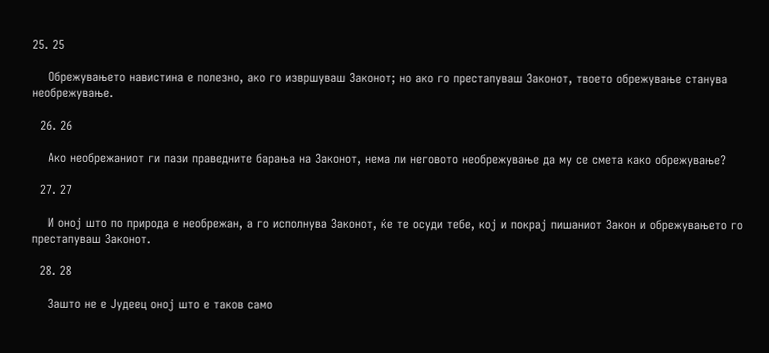25. 25

    Обрежувањето навистина е полезно, ако го извршуваш Законот; но ако го престапуваш Законот, твоето обрежување станува необрежување.

  26. 26

    Ако необрежаниот ги пази праведните барања на Законот, нема ли неговото необрежување да му се смета како обрежување?

  27. 27

    И оној што по природа е необрежан, а го исполнува Законот, ќе те осуди тебе, кој и покрај пишаниот Закон и обрежувањето го престапуваш Законот.

  28. 28

    Зашто не е Јудеец оној што е таков само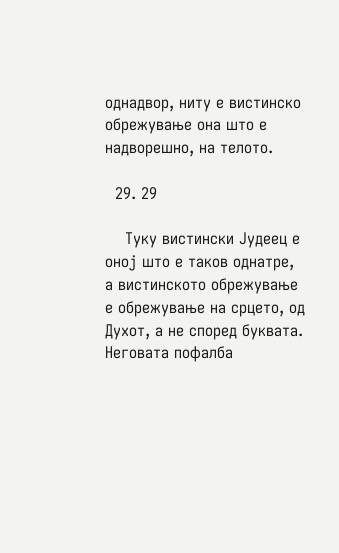однадвор, ниту е вистинско обрежување она што е надворешно, на телото.

  29. 29

    Туку вистински Јудеец е оној што е таков однатре, а вистинското обрежување е обрежување на срцето, од Духот, а не според буквата. Неговата пофалба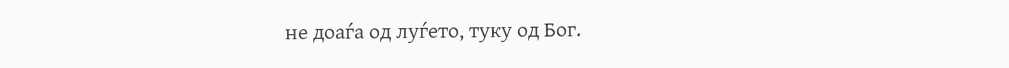не доаѓа од луѓето, туку од Бог.